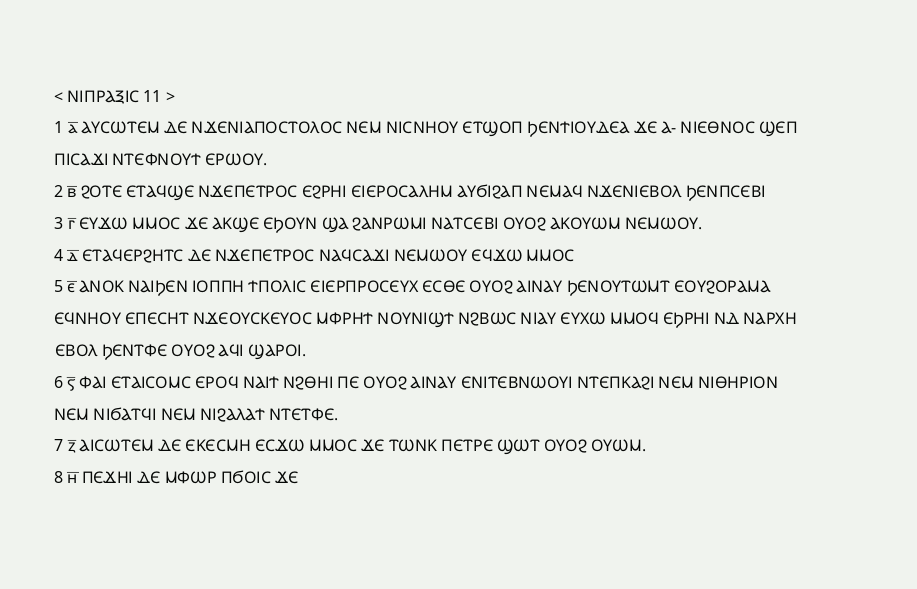< ⲚⲒⲠⲢⲀⲜⲒⲤ 11 >
1 ⲁ̅ ⲀⲨⲤⲰⲦⲈⲘ ⲆⲈ ⲚϪⲈⲚⲒⲀⲠⲞⲤⲦⲞⲖⲞⲤ ⲚⲈⲘ ⲚⲒⲤⲚⲎⲞⲨ ⲈⲦϢⲞⲠ ϦⲈⲚϮⲒⲞⲨⲆⲈⲀ ϪⲈ Ⲁ- ⲚⲒⲈⲐⲚⲞⲤ ϢⲈⲠ ⲠⲒⲤⲀϪⲒ ⲚⲦⲈⲪⲚⲞⲨϮ ⲈⲢⲰⲞⲨ.
2 ⲃ̅ ϨⲞⲦⲈ ⲈⲦⲀϤϢⲈ ⲚϪⲈⲠⲈⲦⲢⲞⲤ ⲈϨⲢⲎⲒ ⲈⲒⲈⲢⲞⲤⲀⲖⲎⲘ ⲀⲨϬⲒϨⲀⲠ ⲚⲈⲘⲀϤ ⲚϪⲈⲚⲒⲈⲂⲞⲖ ϦⲈⲚⲠⲤⲈⲂⲒ
3 ⲅ̅ ⲈⲨϪⲰ ⲘⲘⲞⲤ ϪⲈ ⲀⲔϢⲈ ⲈϦⲞⲨⲚ ϢⲀ ϨⲀⲚⲢⲰⲘⲒ ⲚⲀⲦⲤⲈⲂⲒ ⲞⲨⲞϨ ⲀⲔⲞⲨⲰⲘ ⲚⲈⲘⲰⲞⲨ.
4 ⲇ̅ ⲈⲦⲀϤⲈⲢϨⲎⲦⲤ ⲆⲈ ⲚϪⲈⲠⲈⲦⲢⲞⲤ ⲚⲀϤⲤⲀϪⲒ ⲚⲈⲘⲰⲞⲨ ⲈϤϪⲰ ⲘⲘⲞⲤ
5 ⲉ̅ ⲀⲚⲞⲔ ⲚⲀⲒϦⲈⲚ ⲒⲞⲠⲠⲎ ϮⲠⲞⲖⲒⲤ ⲈⲒⲈⲢⲠⲢⲞⲤⲈⲨⲬ ⲈⲤⲐⲈ ⲞⲨⲞϨ ⲀⲒⲚⲀⲨ ϦⲈⲚⲞⲨⲦⲰⲘⲦ ⲈⲞⲨϨⲞⲢⲀⲘⲀ ⲈϤⲚⲎⲞⲨ ⲈⲠⲈⲤⲎⲦ ⲚϪⲈⲞⲨⲤⲔⲈⲨⲞⲤ ⲘⲪⲢⲎϮ ⲚⲞⲨⲚⲒϢϮ ⲚϨⲂⲰⲤ ⲚⲒⲀⲨ ⲈⲨⲬⲰ ⲘⲘⲞϤ ⲈϦⲢⲎⲒ ⲚⲆ ⲚⲀⲢⲬⲎ ⲈⲂⲞⲖ ϦⲈⲚⲦⲪⲈ ⲞⲨⲞϨ ⲀϤⲒ ϢⲀⲢⲞⲒ.
6 ⲋ̅ ⲪⲀⲒ ⲈⲦⲀⲒⲤⲞⲘⲤ ⲈⲢⲞϤ ⲚⲀⲒϮ ⲚϨⲐⲎⲒ ⲠⲈ ⲞⲨⲞϨ ⲀⲒⲚⲀⲨ ⲈⲚⲒⲦⲈⲂⲚⲰⲞⲨⲒ ⲚⲦⲈⲠⲔⲀϨⲒ ⲚⲈⲘ ⲚⲒⲐⲎⲢⲒⲞⲚ ⲚⲈⲘ ⲚⲒϬⲀⲦϤⲒ ⲚⲈⲘ ⲚⲒϨⲀⲖⲀϮ ⲚⲦⲈⲦⲪⲈ.
7 ⲍ̅ ⲀⲒⲤⲰⲦⲈⲘ ⲆⲈ ⲈⲔⲈⲤⲘⲎ ⲈⲤϪⲰ ⲘⲘⲞⲤ ϪⲈ ⲦⲰⲚⲔ ⲠⲈⲦⲢⲈ ϢⲰⲦ ⲞⲨⲞϨ ⲞⲨⲰⲘ.
8 ⲏ̅ ⲠⲈϪⲎⲒ ⲆⲈ ⲘⲪⲰⲢ ⲠϬⲞⲒⲤ ϪⲈ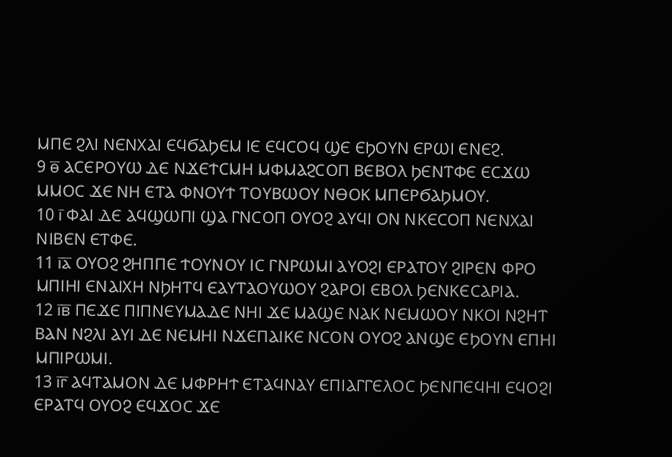ⲘⲠⲈ ϨⲖⲒ ⲚⲈⲚⲬⲀⲒ ⲈϤϬⲀϦⲈⲘ ⲒⲈ ⲈϤⲤⲞϤ ϢⲈ ⲈϦⲞⲨⲚ ⲈⲢⲰⲒ ⲈⲚⲈϨ.
9 ⲑ̅ ⲀⲤⲈⲢⲞⲨⲰ ⲆⲈ ⲚϪⲈϮⲤⲘⲎ ⲘⲪⲘⲀϨⲤⲞⲠ ⲂⲈⲂⲞⲖ ϦⲈⲚⲦⲪⲈ ⲈⲤϪⲰ ⲘⲘⲞⲤ ϪⲈ ⲚⲎ ⲈⲦⲀ ⲪⲚⲞⲨϮ ⲦⲞⲨⲂⲰⲞⲨ ⲚⲐⲞⲔ ⲘⲠⲈⲢϬⲀϦⲘⲞⲨ.
10 ⲓ̅ ⲪⲀⲒ ⲆⲈ ⲀϤϢⲰⲠⲒ ϢⲀ ⲄⲚⲤⲞⲠ ⲞⲨⲞϨ ⲀⲨϤⲒ ⲞⲚ ⲚⲔⲈⲤⲞⲠ ⲚⲈⲚⲬⲀⲒ ⲚⲒⲂⲈⲚ ⲈⲦⲪⲈ.
11 ⲓ̅ⲁ̅ ⲞⲨⲞϨ ϨⲎⲠⲠⲈ ϮⲞⲨⲚⲞⲨ ⲒⲤ ⲄⲚⲢⲰⲘⲒ ⲀⲨⲞϨⲒ ⲈⲢⲀⲦⲞⲨ ϨⲒⲢⲈⲚ ⲪⲢⲞ ⲘⲠⲒⲎⲒ ⲈⲚⲀⲒⲬⲎ ⲚϦⲎⲦϤ ⲈⲀⲨⲦⲀⲞⲨⲰⲞⲨ ϨⲀⲢⲞⲒ ⲈⲂⲞⲖ ϦⲈⲚⲔⲈⲤⲀⲢⲒⲀ.
12 ⲓ̅ⲃ̅ ⲠⲈϪⲈ ⲠⲒⲠⲚⲈⲨⲘⲀⲆⲈ ⲚⲎⲒ ϪⲈ ⲘⲀϢⲈ ⲚⲀⲔ ⲚⲈⲘⲰⲞⲨ ⲚⲔⲞⲒ ⲚϨⲎⲦ ⲂⲀⲚ ⲚϨⲖⲒ ⲀⲨⲒ ⲆⲈ ⲚⲈⲘⲎⲒ ⲚϪⲈⲠⲀⲒⲔⲈ ⲚⲤⲞⲚ ⲞⲨⲞϨ ⲀⲚϢⲈ ⲈϦⲞⲨⲚ ⲈⲠⲎⲒ ⲘⲠⲒⲢⲰⲘⲒ.
13 ⲓ̅ⲅ̅ ⲀϤⲦⲀⲘⲞⲚ ⲆⲈ ⲘⲪⲢⲎϮ ⲈⲦⲀϤⲚⲀⲨ ⲈⲠⲒⲀⲄⲄⲈⲖⲞⲤ ϦⲈⲚⲠⲈϤⲎⲒ ⲈϤⲞϨⲒ ⲈⲢⲀⲦϤ ⲞⲨⲞϨ ⲈϤϪⲞⲤ ϪⲈ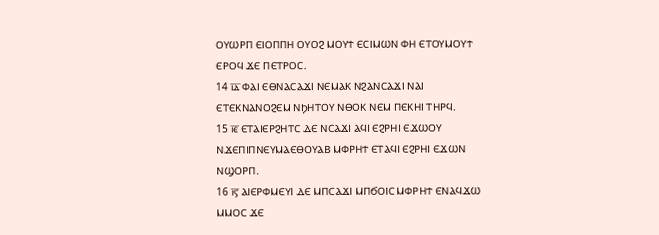ⲞⲨⲰⲢⲠ ⲈⲒⲞⲠⲠⲎ ⲞⲨⲞϨ ⲘⲞⲨϮ ⲈⲤⲒⲘⲰⲚ ⲪⲎ ⲈⲦⲞⲨⲘⲞⲨϮ ⲈⲢⲞϤ ϪⲈ ⲠⲈⲦⲢⲞⲤ.
14 ⲓ̅ⲇ̅ ⲪⲀⲒ ⲈⲐⲚⲀⲤⲀϪⲒ ⲚⲈⲘⲀⲔ ⲚϨⲀⲚⲤⲀϪⲒ ⲚⲀⲒ ⲈⲦⲈⲔⲚⲀⲚⲞϨⲈⲘ ⲚϦⲎⲦⲞⲨ ⲚⲐⲞⲔ ⲚⲈⲘ ⲠⲈⲔⲎⲒ ⲦⲎⲢϤ.
15 ⲓ̅ⲉ̅ ⲈⲦⲀⲒⲈⲢϨⲎⲦⲤ ⲆⲈ ⲚⲤⲀϪⲒ ⲀϤⲒ ⲈϨⲢⲎⲒ ⲈϪⲰⲞⲨ ⲚϪⲈⲠⲒⲠⲚⲈⲨⲘⲀⲈⲐⲞⲨⲀⲂ ⲘⲪⲢⲎϮ ⲈⲦⲀϤⲒ ⲈϨⲢⲎⲒ ⲈϪⲰⲚ ⲚϢⲞⲢⲠ.
16 ⲓ̅ⲋ̅ ⲀⲒⲈⲢⲪⲘⲈⲨⲒ ⲆⲈ ⲘⲠⲤⲀϪⲒ ⲘⲠϬⲞⲒⲤ ⲘⲪⲢⲎϮ ⲈⲚⲀϤϪⲰ ⲘⲘⲞⲤ ϪⲈ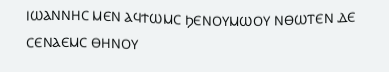ⲒⲰⲀⲚⲚⲎⲤ ⲘⲈⲚ ⲀϤϮⲰⲘⲤ ϦⲈⲚⲞⲨⲘⲰⲞⲨ ⲚⲐⲰⲦⲈⲚ ⲆⲈ ⲤⲈⲚⲀⲈⲘⲤ ⲐⲎⲚⲞⲨ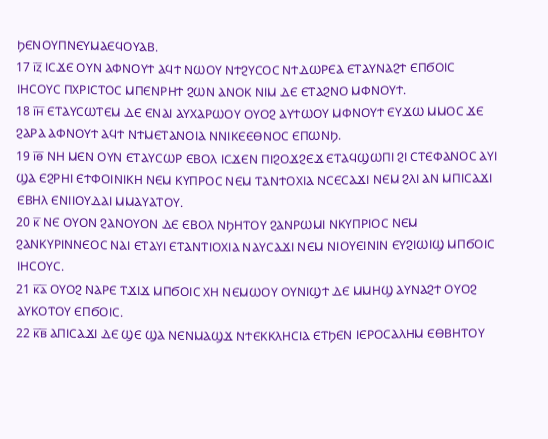ϦⲈⲚⲞⲨⲠⲚⲈⲨⲘⲀⲈϤⲞⲨⲀⲂ.
17 ⲓ̅ⲍ̅ ⲒⲤϪⲈ ⲞⲨⲚ ⲀⲪⲚⲞⲨϮ ⲀϤϮ ⲚⲰⲞⲨ ⲚϮϨⲨⲤⲞⲤ ⲚϮⲆⲰⲢⲈⲀ ⲈⲦⲀⲨⲚⲀϨϮ ⲈⲠϬⲞⲒⲤ ⲒⲎⲤⲞⲨⲤ ⲠⲬⲢⲒⲤⲦⲞⲤ ⲘⲠⲈⲚⲢⲎϮ ϨⲰⲚ ⲀⲚⲞⲔ ⲚⲒⲘ ⲆⲈ ⲈⲦⲀϨⲚⲞ ⲘⲪⲚⲞⲨϮ.
18 ⲓ̅ⲏ̅ ⲈⲦⲀⲨⲤⲰⲦⲈⲘ ⲆⲈ ⲈⲚⲀⲒ ⲀⲨⲬⲀⲢⲰⲞⲨ ⲞⲨⲞϨ ⲀⲨϮⲰⲞⲨ ⲘⲪⲚⲞⲨϮ ⲈⲨϪⲰ ⲘⲘⲞⲤ ϪⲈ ϨⲀⲢⲀ ⲀⲪⲚⲞⲨϮ ⲀϤϮ ⲚϮⲘⲈⲦⲀⲚⲞⲒⲀ ⲚⲚⲒⲔⲈⲈⲐⲚⲞⲤ ⲈⲠⲰⲚϦ.
19 ⲓ̅ⲑ̅ ⲚⲎ ⲘⲈⲚ ⲞⲨⲚ ⲈⲦⲀⲨⲤⲰⲢ ⲈⲂⲞⲖ ⲒⲤϪⲈⲚ ⲠⲒϨⲞϪϨⲈϪ ⲈⲦⲀϤϢⲰⲠⲒ ϨⲒ ⲤⲦⲈⲪⲀⲚⲞⲤ ⲀⲨⲒ ϢⲀ ⲈϨⲢⲎⲒ ⲈϮⲪⲞⲒⲚⲒⲔⲎ ⲚⲈⲘ ⲔⲨⲠⲢⲞⲤ ⲚⲈⲘ ⲦⲀⲚϮⲞⲬⲒⲀ ⲚⲤⲈⲤⲀϪⲒ ⲚⲈⲘ ϨⲖⲒ ⲀⲚ ⲘⲠⲒⲤⲀϪⲒ ⲈⲂⲎⲖ ⲈⲚⲒⲒⲞⲨⲆⲀⲒ ⲘⲘⲀⲨⲀⲦⲞⲨ.
20 ⲕ̅ ⲚⲈ ⲞⲨⲞⲚ ϨⲀⲚⲞⲨⲞⲚ ⲆⲈ ⲈⲂⲞⲖ ⲚϦⲎⲦⲞⲨ ϨⲀⲚⲢⲰⲘⲒ ⲚⲔⲨⲠⲢⲒⲞⲤ ⲚⲈⲘ ϨⲀⲚⲔⲨⲢⲒⲚⲚⲈⲞⲤ ⲚⲀⲒ ⲈⲦⲀⲨⲒ ⲈⲦⲀⲚⲦⲒⲞⲬⲒⲀ ⲚⲀⲨⲤⲀϪⲒ ⲚⲈⲘ ⲚⲒⲞⲨⲈⲒⲚⲒⲚ ⲈⲨϨⲒⲰⲒϢ ⲘⲠϬⲞⲒⲤ ⲒⲎⲤⲞⲨⲤ.
21 ⲕ̅ⲁ̅ ⲞⲨⲞϨ ⲚⲀⲢⲈ ⲦϪⲒϪ ⲘⲠϬⲞⲒⲤ ⲬⲎ ⲚⲈⲘⲰⲞⲨ ⲞⲨⲚⲒϢϮ ⲆⲈ ⲘⲘⲎϢ ⲀⲨⲚⲀϨϮ ⲞⲨⲞϨ ⲀⲨⲔⲞⲦⲞⲨ ⲈⲠϬⲞⲒⲤ.
22 ⲕ̅ⲃ̅ ⲀⲠⲒⲤⲀϪⲒ ⲆⲈ ϢⲈ ϢⲀ ⲚⲈⲚⲘⲀϢϪ ⲚϮⲈⲔⲔⲖⲎⲤⲒⲀ ⲈⲦϦⲈⲚ ⲒⲈⲢⲞⲤⲀⲖⲎⲘ ⲈⲐⲂⲎⲦⲞⲨ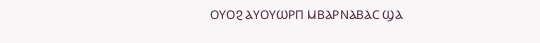ⲞⲨⲞϨ ⲀⲨⲞⲨⲰⲢⲠ ⲘⲂⲀⲢⲚⲀⲂⲀⲤ ϢⲀ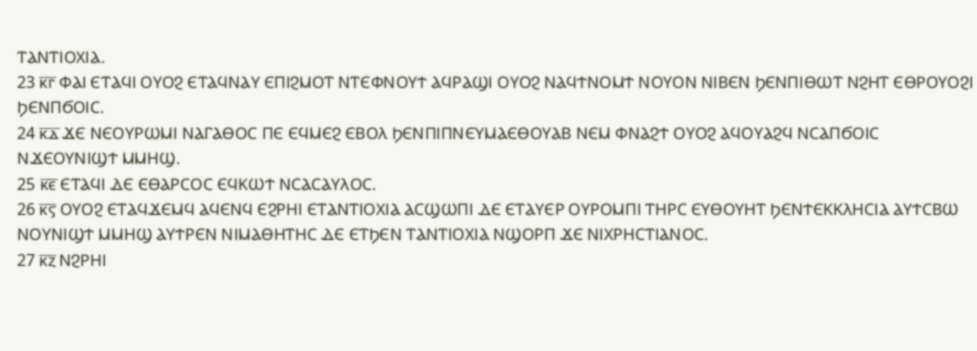ⲦⲀⲚⲦⲒⲞⲬⲒⲀ.
23 ⲕ̅ⲅ̅ ⲪⲀⲒ ⲈⲦⲀϤⲒ ⲞⲨⲞϨ ⲈⲦⲀϤⲚⲀⲨ ⲈⲠⲒϨⲘⲞⲦ ⲚⲦⲈⲪⲚⲞⲨϮ ⲀϤⲢⲀϢⲒ ⲞⲨⲞϨ ⲚⲀϤϮⲚⲞⲘϮ ⲚⲞⲨⲞⲚ ⲚⲒⲂⲈⲚ ϦⲈⲚⲠⲒⲐⲰⲦ ⲚϨⲎⲦ ⲈⲐⲢⲞⲨⲞϨⲒ ϦⲈⲚⲠϬⲞⲒⲤ.
24 ⲕ̅ⲇ̅ ϪⲈ ⲚⲈⲞⲨⲢⲰⲘⲒ ⲚⲀⲄⲀⲐⲞⲤ ⲠⲈ ⲈϤⲘⲈϨ ⲈⲂⲞⲖ ϦⲈⲚⲠⲒⲠⲚⲈⲨⲘⲀⲈⲐⲞⲨⲀⲂ ⲚⲈⲘ ⲪⲚⲀϨϮ ⲞⲨⲞϨ ⲀϤⲞⲨⲀϨϤ ⲚⲤⲀⲠϬⲞⲒⲤ ⲚϪⲈⲞⲨⲚⲒϢϮ ⲘⲘⲎϢ.
25 ⲕ̅ⲉ̅ ⲈⲦⲀϤⲒ ⲆⲈ ⲈⲐⲀⲢⲤⲞⲤ ⲈϤⲔⲰϮ ⲚⲤⲀⲤⲀⲨⲖⲞⲤ.
26 ⲕ̅ⲋ̅ ⲞⲨⲞϨ ⲈⲦⲀϤϪⲈⲘϤ ⲀϤⲈⲚϤ ⲈϨⲢⲎⲒ ⲈⲦⲀⲚⲦⲒⲞⲬⲒⲀ ⲀⲤϢⲰⲠⲒ ⲆⲈ ⲈⲦⲀⲨⲈⲢ ⲞⲨⲢⲞⲘⲠⲒ ⲦⲎⲢⲤ ⲈⲨⲐⲞⲨⲎⲦ ϦⲈⲚϮⲈⲔⲔⲖⲎⲤⲒⲀ ⲀⲨϮⲤⲂⲰ ⲚⲞⲨⲚⲒϢϮ ⲘⲘⲎϢ ⲀⲨϮⲢⲈⲚ ⲚⲒⲘⲀⲐⲎⲦⲎⲤ ⲆⲈ ⲈⲦϦⲈⲚ ⲦⲀⲚⲦⲒⲞⲬⲒⲀ ⲚϢⲞⲢⲠ ϪⲈ ⲚⲒⲬⲢⲎⲤⲦⲒⲀⲚⲞⲤ.
27 ⲕ̅ⲍ̅ ⲚϨⲢⲎⲒ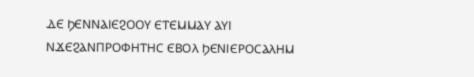ⲆⲈ ϦⲈⲚⲚⲀⲒⲈϨⲞⲞⲨ ⲈⲦⲈⲘⲘⲀⲨ ⲀⲨⲒ ⲚϪⲈϨⲀⲚⲠⲢⲞⲪⲎⲦⲎⲤ ⲈⲂⲞⲖ ϦⲈⲚⲒⲈⲢⲞⲤⲀⲖⲎⲘ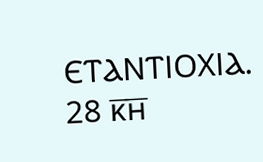ⲈⲦⲀⲚⲦⲒⲞⲬⲒⲀ.
28 ⲕ̅ⲏ̅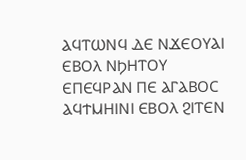ⲀϤⲦⲰⲚϤ ⲆⲈ ⲚϪⲈⲞⲨⲀⲒ ⲈⲂⲞⲖ ⲚϦⲎⲦⲞⲨ ⲈⲠⲈϤⲢⲀⲚ ⲠⲈ ⲀⲄⲀⲂⲞⲤ ⲀϤϮⲘⲎⲒⲚⲒ ⲈⲂⲞⲖ ϨⲒⲦⲈⲚ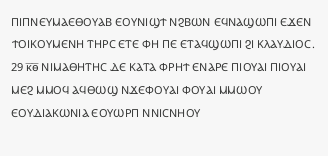ⲠⲒⲠⲚⲈⲨⲘⲀⲈⲐⲞⲨⲀⲂ ⲈⲞⲨⲚⲒϢϮ ⲚϨⲂⲰⲚ ⲈϤⲚⲀϢⲰⲠⲒ ⲈϪⲈⲚ ϮⲞⲒⲔⲞⲨⲘⲈⲚⲎ ⲦⲎⲢⲤ ⲈⲦⲈ ⲪⲎ ⲠⲈ ⲈⲦⲀϤϢⲰⲠⲒ ϨⲒ ⲔⲖⲀⲨⲆⲒⲞⲤ.
29 ⲕ̅ⲑ̅ ⲚⲒⲘⲀⲐⲎⲦⲎⲤ ⲆⲈ ⲔⲀⲦⲀ ⲪⲢⲎϮ ⲈⲚⲀⲢⲈ ⲠⲒⲞⲨⲀⲒ ⲠⲒⲞⲨⲀⲒ ⲘⲈϨ ⲘⲘⲞϤ ⲀϤⲐⲰϢ ⲚϪⲈⲪⲞⲨⲀⲒ ⲪⲞⲨⲀⲒ ⲘⲘⲰⲞⲨ ⲈⲞⲨⲆⲒⲀⲔⲰⲚⲒⲀ ⲈⲞⲨⲰⲢⲠ ⲚⲚⲒⲤⲚⲎⲞⲨ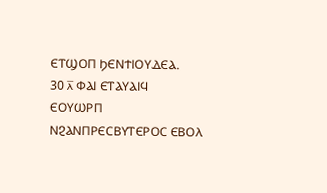ⲈⲦϢⲞⲠ ϦⲈⲚϮⲒⲞⲨⲆⲈⲀ.
30 ⲗ̅ ⲪⲀⲒ ⲈⲦⲀⲨⲀⲒϤ ⲈⲞⲨⲰⲢⲠ ⲚϨⲀⲚⲠⲢⲈⲤⲂⲨⲦⲈⲢⲞⲤ ⲈⲂⲞⲖ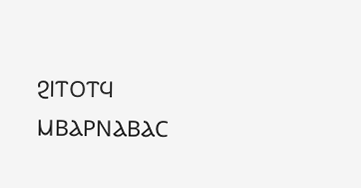ϨⲒⲦⲞⲦϤ ⲘⲂⲀⲢⲚⲀⲂⲀⲤ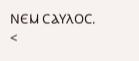ⲚⲈⲘ ⲤⲀⲨⲖⲞⲤ.
<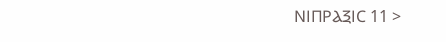ⲚⲒⲠⲢⲀⲜⲒⲤ 11 >